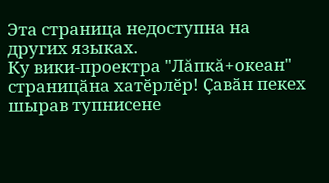Эта страница недоступна на других языках.
Ку вики-проектра "Лăпкă+океан" страницӑна хатӗрлӗр! Ҫавӑн пекех шырав тупнисене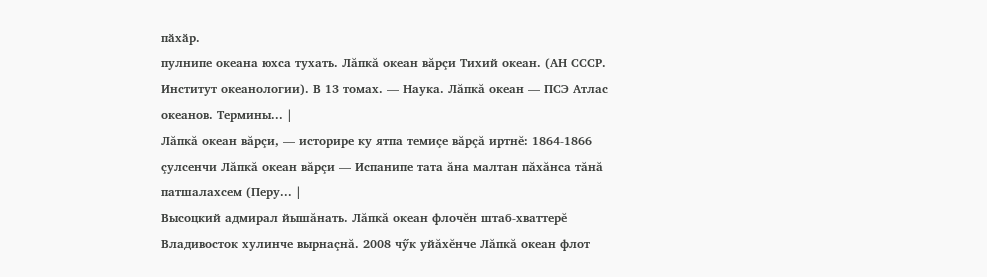пӑхӑр.
пулнипе океана юхса тухать. Лăпкă океан вăрçи Тихий океан. (АН СССР. Институт океанологии). В 13 томах. — Наука. Лăпкă океан — ПСЭ Атлас океанов. Термины... |
Лăпкă океан вăрçи, — историре ку ятпа темиçе вăрçă иртнĕ: 1864-1866 çулсенчи Лăпкă океан вăрçи — Испанипе тата ăна малтан пăхăнса тăнă патшалахсем (Перу... |
Высоцкий адмирал йышăнать. Лăпкă океан флочĕн штаб-хваттерĕ Владивосток хулинче вырнаçнă. 2008 чӳк уйăхĕнче Лăпкă океан флот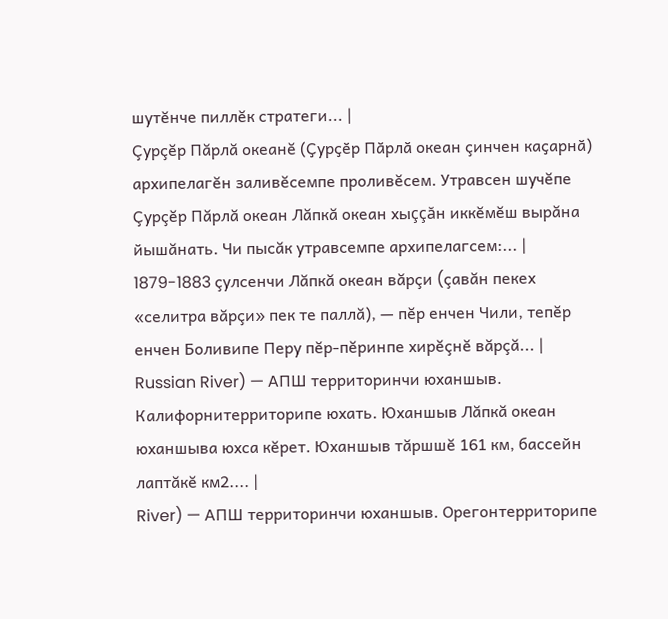шутĕнче пиллĕк стратеги... |
Çурçĕр Пăрлă океанĕ (Ҫурҫӗр Пӑрлӑ океан çинчен каҫарнӑ) архипелагĕн заливĕсемпе проливĕсем. Утравсен шучĕпе Çурçĕр Пăрлă океан Лăпкă океан хыççăн иккĕмĕш вырăна йышăнать. Чи пысăк утравсемпе архипелагсем:... |
1879-1883 çулсенчи Лăпкă океан вăрçи (çавăн пекех «селитра вăрçи» пек те паллă), — пĕр енчен Чили, тепĕр енчен Боливипе Перу пĕр-пĕринпе хирĕçнĕ вăрçă... |
Russian River) — АПШ территоринчи юханшыв. Калифорнитерриторипе юхать. Юханшыв Лăпкă океан юханшыва юхса кĕрет. Юханшыв тăршшĕ 161 км, бассейн лаптăкĕ км2.... |
River) — АПШ территоринчи юханшыв. Орегонтерриторипе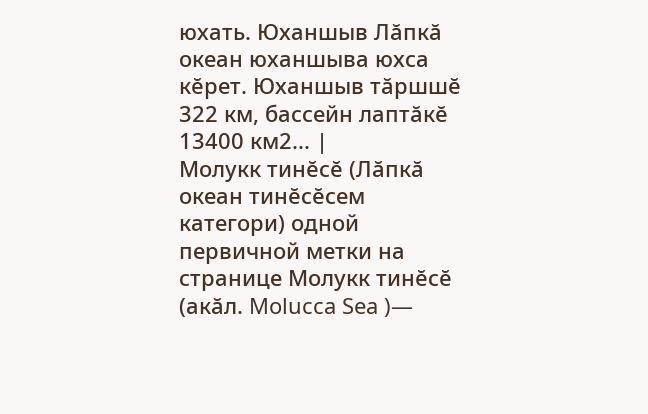юхать. Юханшыв Лăпкă океан юханшыва юхса кĕрет. Юханшыв тăршшĕ 322 км, бассейн лаптăкĕ 13400 км2... |
Молукк тинĕсĕ (Лăпкă океан тинĕсĕсем категори) одной первичной метки на странице Молукк тинĕсĕ (акăл. Molucca Sea )—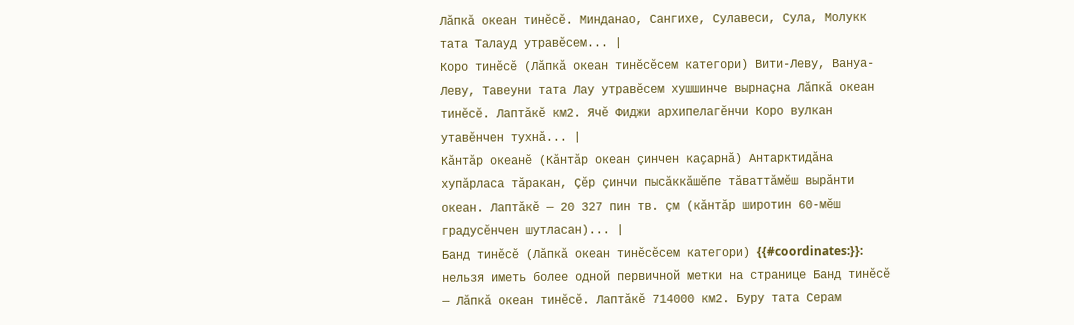Лăпкă океан тинĕсĕ. Минданао, Сангихе, Сулавеси, Сула, Молукк тата Талауд утравĕсем... |
Коро тинĕсĕ (Лăпкă океан тинĕсĕсем категори) Вити-Леву, Вануа-Леву, Тавеуни тата Лау утравĕсем хушшинче вырнаçна Лăпкă океан тинĕсĕ. Лаптăкĕ км2. Ячĕ Фиджи архипелагĕнчи Коро вулкан утавĕнчен тухнă... |
Кăнтăр океанĕ (Кăнтăр океан çинчен каҫарнӑ) Антарктидăна хупăрласа тăракан, Çĕр çинчи пысăккăшĕпе тăваттăмĕш вырăнти океан. Лаптăкĕ — 20 327 пин тв. çм (кăнтăр широтин 60-мĕш градусĕнчен шутласан)... |
Банд тинĕсĕ (Лăпкă океан тинĕсĕсем категори) {{#coordinates:}}: нельзя иметь более одной первичной метки на странице Банд тинĕсĕ — Лăпкă океан тинĕсĕ. Лаптăкĕ 714000 км2. Буру тата Серам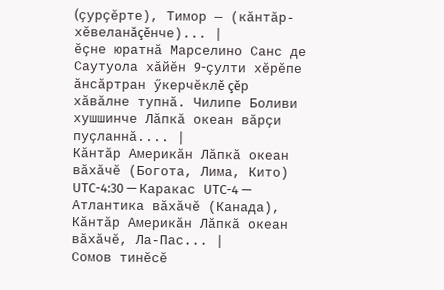(çурçĕрте), Тимор — (кăнтăр-хĕвеланăçĕнче)... |
ĕçне юратнă Марселино Санс де Саутуола хăйĕн 9-çулти хĕрĕпе ăнсăртран ӳкерчĕклĕ çĕр хăвăлне тупнă. Чилипе Боливи хушшинче Лăпкă океан вăрçи пуçланнă.... |
Кăнтăр Америкăн Лăпкă океан вăхăчĕ (Богота, Лима, Кито) UTC-4:30 — Каракас UTC-4 — Атлантика вăхăчĕ (Канада), Кăнтăр Америкăн Лăпкă океан вăхăчĕ, Ла-Пас... |
Сомов тинĕсĕ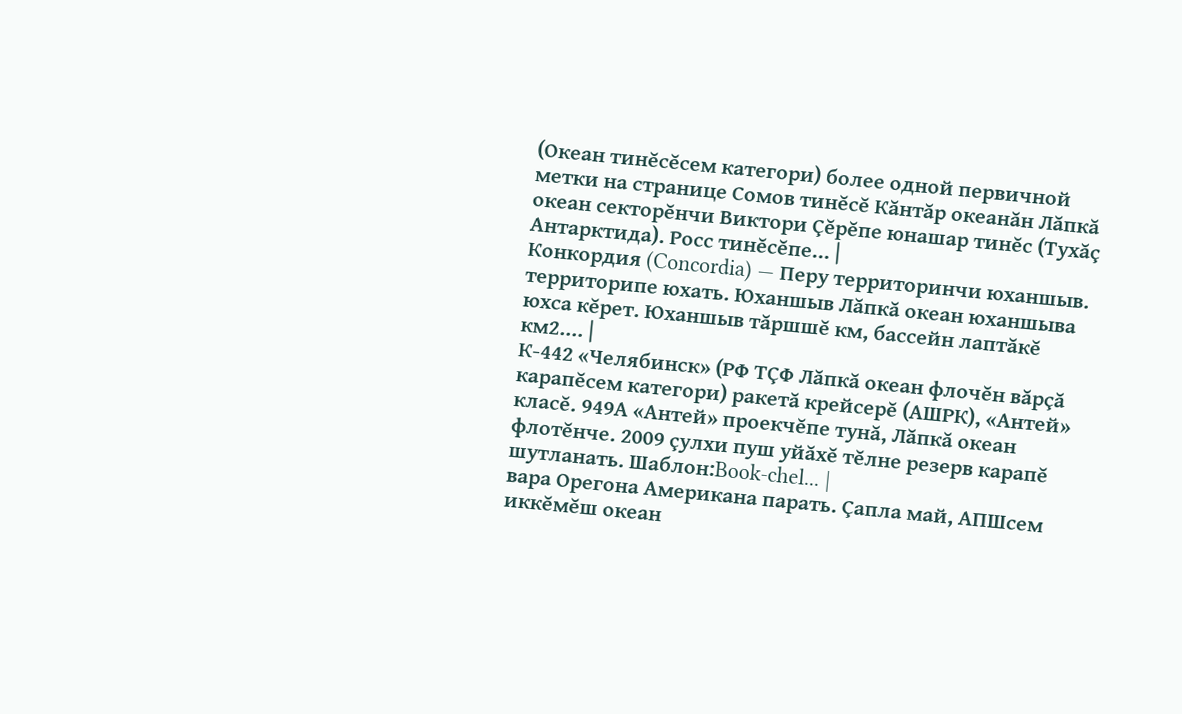(Океан тинĕсĕсем категори) более одной первичной метки на странице Сомов тинĕсĕ Кăнтăр океанăн Лăпкă океан секторĕнчи Виктори Çĕрĕпе юнашар тинĕс (Тухăç Антарктида). Росс тинĕсĕпе... |
Конкордия (Concordia) — Перу территоринчи юханшыв. территорипе юхать. Юханшыв Лăпкă океан юханшыва юхса кĕрет. Юханшыв тăршшĕ км, бассейн лаптăкĕ км2.... |
К-442 «Челябинск» (РФ ТÇФ Лăпкă океан флочĕн вăрçă карапĕсем категори) ракетă крейсерĕ (АШРК), «Антей» класĕ. 949А «Антей» проекчĕпе тунă, Лăпкă океан флотĕнче. 2009 çулхи пуш уйăхĕ тĕлне резерв карапĕ шутланать. Шаблон:Book-chel... |
вара Орегона Американа парать. Çапла май, АПШсем иккĕмĕш океан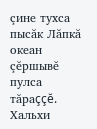çине тухса пысăк Лăпкă океан çĕршывĕ пулса тăраççĕ. Хальхи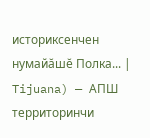историксенчен нумайăшĕ Полка... |
Tijuana) — АПШ территоринчи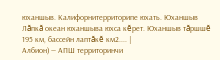юханшыв. Калифорнитерриторипе юхать. Юханшыв Лăпкă океан юханшыва юхса кĕрет. Юханшыв тăршшĕ 195 км, бассейн лаптăкĕ км2.... |
Албион) — АПШ территоринчи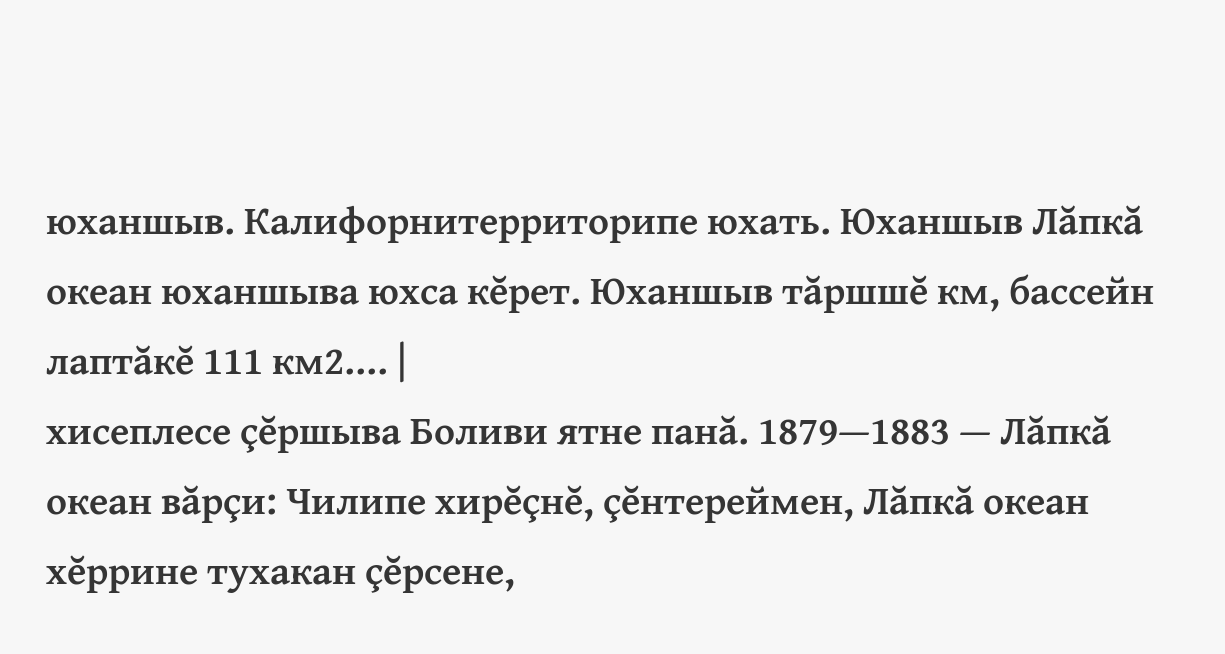юханшыв. Калифорнитерриторипе юхать. Юханшыв Лăпкă океан юханшыва юхса кĕрет. Юханшыв тăршшĕ км, бассейн лаптăкĕ 111 км2.... |
хисеплесе çĕршыва Боливи ятне панă. 1879—1883 — Лăпкă океан вăрçи: Чилипе хирĕçнĕ, çĕнтереймен, Лăпкă океан хĕррине тухакан çĕрсене,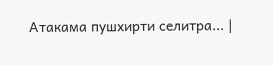Атакама пушхирти селитра... |